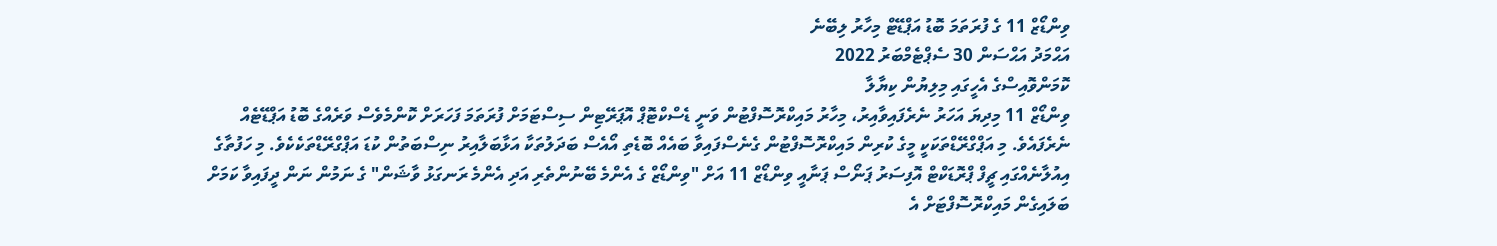ވިންޑޯޒް 11 ގެ ފުރަތަމަ ބޮޑު އަޕްޑޭޓް މިހާރު ލިބޭނެ
އަޙްމަދު އަޙްސަން 30 ސެޕްޓެމްބަރު 2022
ކޮމަންވޮއިސްގެ އެހީގައި މިލިޔުން ކިޔާލާ
ވިންޑޯޒް 11 މިދިޔަ އަހަރު ނެރެފައިވާއިރު، މިހާރު މައިކްރޮސޮފްޓުން ވަނީ ޑެސްކްޓޮޕް އޮޕަރޭޓިން ސިސްޓަމަށް ފުރަތަމަ ފަހަރަށް ކޮންމެވެސް ވަރެއްގެ ބޮޑު އަޕްޑޭޓެއް ނެރެފައެވެ. މި އަޕްގްރޭޑްތަކަކީ މީގެ ކުރިން މައިކްރޮސޮފްޓުން ގެނެސްފައިވާ ބައެއް ބޮޑެތި އޯއެސް ބަދަލުތަކާ އަޅާބަލާއިރު ނިސްބަތުން ކުޑަ އަޕްގްރޭޑްތަކެކެވެ. މި ހަފުތާގެ އިއުލާނެއްގައި ޗީފް ޕްރޮޑަކްޓް އޮފިސަރު ޕަނޯސް ޕަނާއީ ވިންޑޯޒް 11 އަށް "ވިންޑޯޒް ގެ އެންމެ ބޭނުންތެރި އަދި އެންމެ ރަނގަޅު ވާޝަން" ގެ ނަމުން ނަން ދީފައިވާ ކަމަށް ބަލައިގެން މައިކްރޮސޮފްޓަށް އެ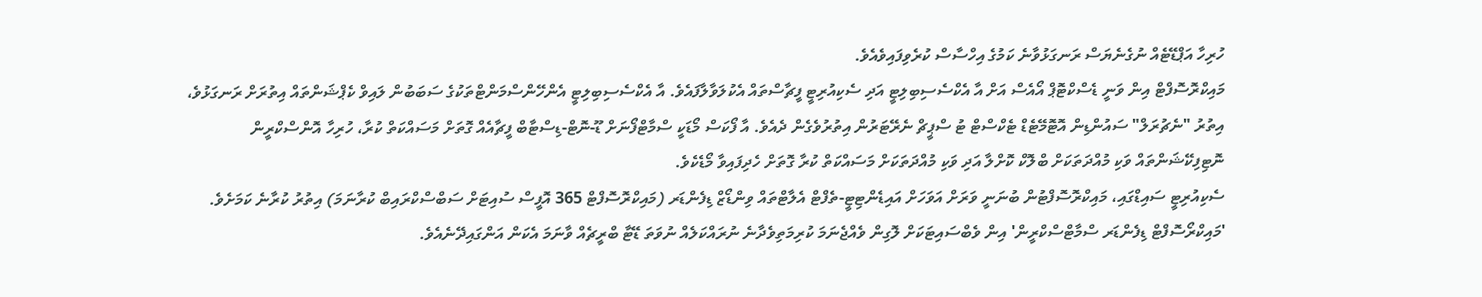ހުރިހާ އަޕްޑޭޓެއް ނުގެނެޔަސް ރަނގަޅުވާނެ ކަމުގެ އިހްސާސް ކުރެވިފައިވެއެވެ.
މައިކްރޮސޮފްޓް އިން ވަނީ ޑެސްކްޓޮޕް އޯއެސް އަށް އާ އެކްސެސިބިލިޓީ އަދި ސެކިއުރިޓީ ފީޗާސްތައް އެކުލަވާލާފައެވެ. އާ އެކްސެސިބިލިޓީ އެންހޭންސްމަންޓްތަކުގެ ސަބަބުން ލައިވް ކެޕްޝަންތައް އިތުރަށް ރަނގަޅުވެ، އިތުރު "ނެޗުރަލް" ސައުންޑިން އޮޓޮމޭޓެޑް ޓެކްސްޓް ޓު ސްޕީޗް ނެރޭޓަރުން އިތުރުވެގެން ދެއެވެ. އާ ފޯކަސް މޯޑަކީ ސްމާޓްފޯނަށް ޑޫ-ނޮޓް-ޑިސްޓާބް ފީޗާއެއް ގޮތަށް މަސައްކަތް ކުރާ، ހުރިހާ އޮންސްކްރީން ނޮޓިފިކޭޝަންތައް ވަކި މުއްދަތަކަށް ބްލޮކް ކޮށްލާ އަދި ވަކި މުއްދަތަކަށް މަސައްކަތް ކުރާ ގޮތަށް ހެދިފައިވާ މޯޑެކެވެ.
ސެކިއުރިޓީ ސައިޑްގައި، މައިކްރޮސޮފްޓުން ބުނަނީ ވަރަށް އަވަހަށް އައިޑެންޓިޓީ-ތެފްޓް އެލާޓްތައް ވިންޑޯޒް ޑިފެންޑަރ (މައިކްރޮސޮފްޓް 365 އޮފީސް ސުއިޓަށް ސަބްސްކްރައިބް ކުރާނަމަ) އިތުރު ކުރާނެ ކަމަށެވެ. 'މައިކްރޯސޮފްޓް ޑިފެންޑަރ ސްމާޓްސްކްރީން' އިން ވެބްސައިޓަކަށް ލޮގިން ވެއްޖެނަމަ ކުރިމަތިވެދާނެ ނުރައްކަލެއް ނުވަތަ ޑޭޓާ ބްރީޗެއް ވާނަމަ އެކަން އަންގައިދޭނެއެވެ.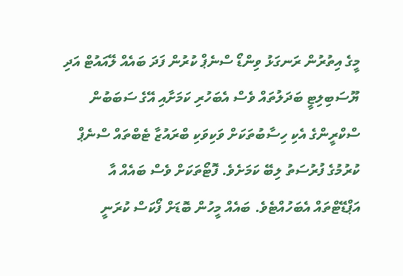މީގެ އިތުރުން ރަނގަޅު ވިންޑޯ ސްނެޕް ކުރުން ފަދަ ބައެއް ލޭއައުޓް އަދި ޔޫސަބިލިޓީ ބަދަލުތައް ވެސް އެބަހުރި ކަމަށާއި އޭގެ ސަބަބުން ސްކްރީންގެ އެކި ހިސާބުތަކަށް ވަކިވަކި ބްރައުޒާ ޓެބްތައް ސްނެޕް ކުރުމުގެ ފުރުސަތު ލިބޭ ކަމަށެވެ. ފޮޓޯތަކަށް ވެސް ބައެއް އާ އަޕްޑޭޓްތައް އެބަހުއްޓެވެ. ބައެއް މީހުން ބޮޑަށް ފޯކަސް ކުރަނީ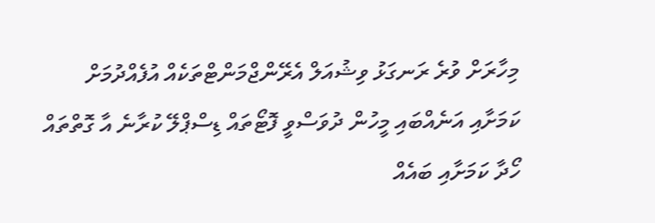މިހާރަށް ވުރެ ރަނގަޅު ވިޝުއަލް އެރޭންޖްމަންޓްތަކެއް އުފެއްދުމަށް ކަމަށާއި އަނެއްބައި މީހުން ދުވަސްވީ ފޮޓޯތައް ޑިސްޕްލޭ ކުރާނެ އާ ގޮތްތައް ހޯދާ ކަމަށާއި ބައެއް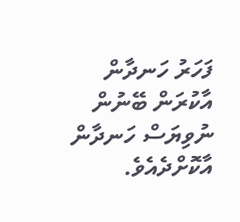ފަހަރު ހަނދާން އާކުރަން ބޭނުން ނުވިޔަސް ހަނދާން އާކޮށްދެއެވެ.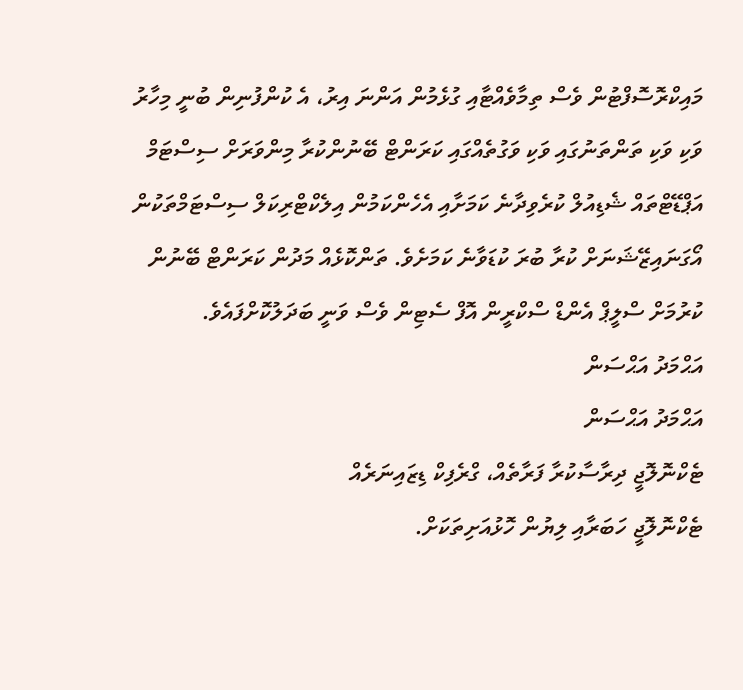މައިކްރޮސޮފްޓުން ވެސް ތިމާވެއްޓާއި ގުޅެމުން އަންނަ އިރު، އެ ކުންފުނިން ބުނީ މިހާރު ވަކި ވަކި ތަންތަނުގައި ވަކި ވަގުތެއްގައި ކަރަންޓް ބޭނުންކުރާ މިންވަރަށް ސިސްޓަމް އަޕްޑޭޓްތައް ޝެޑިއުލް ކުރެވިދާނެ ކަމަށާއި އެހެންކަމުން އިލެކްޓްރިކަލް ސިސްޓަމްތަކުން އޯގަނައިޒޭޝަނަށް ކުރާ ބުރަ ކުޑަވާނެ ކަމަށެވެ. ތަންކޮޅެއް މަދުން ކަރަންޓް ބޭނުން ކުރުމަށް ސްލީޕް އެންޑް ސްކްރީން އޮފް ސެޓިން ވެސް ވަނީ ބަދަލުކޮށްފައެވެ.
އަޙްމަދު އަޙްސަން
އަޙްމަދު އަޙްސަން
ޓެކްނޮލޮޖީ ދިރާސާކުރާ ފަރާތެއް، ގްރެފިކް ޑިޒައިނަރެއް
ޓެކްނޮލޮޖީ ހަބަރާއި ލިޔުން ހޮޅުއަށިތަކަށް.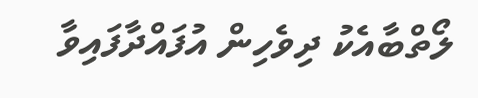ލޯތްބާއެކު ދިވެހިން އުފައްދާފައިވާ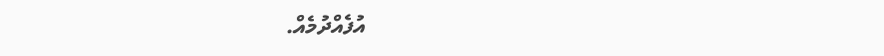އުފެއްދުމެއް.